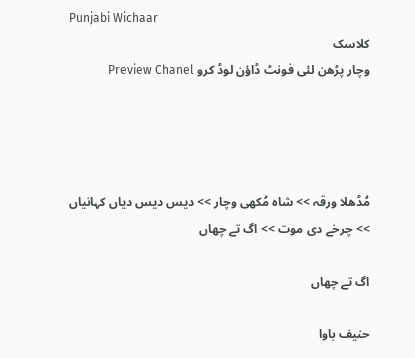Punjabi Wichaar
کلاسک
وچار پڑھن لئی فونٹ ڈاؤن لوڈ کرو Preview Chanel




مُڈھلا ورقہ >> شاہ مُکھی وچار >> دیس دیس دیاں کہانیاں >> چرخے دی موت >> اگ تے چھاں

اگ تے چھاں

حنیف باوا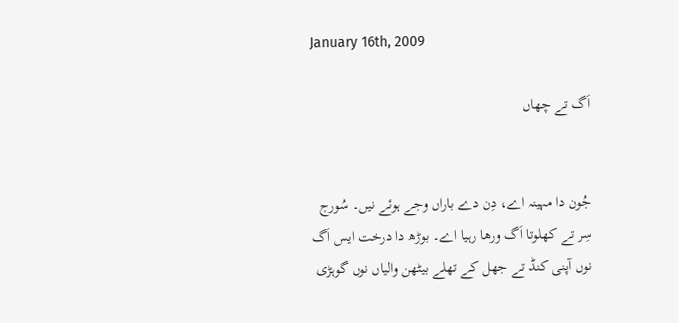January 16th, 2009

اَگ تے چھاں


جُون دا مہینہ اے، دِن دے باراں وجے ہوئے نیں۔ سُورج سِر تے کھلوتا اَگ ورھا رہیا اے۔ بوڑھ دا درخت ایس اَگ نوں آپنی کنڈ تے جھل کے تھلے بیٹھن والیاں نوں گوہڑی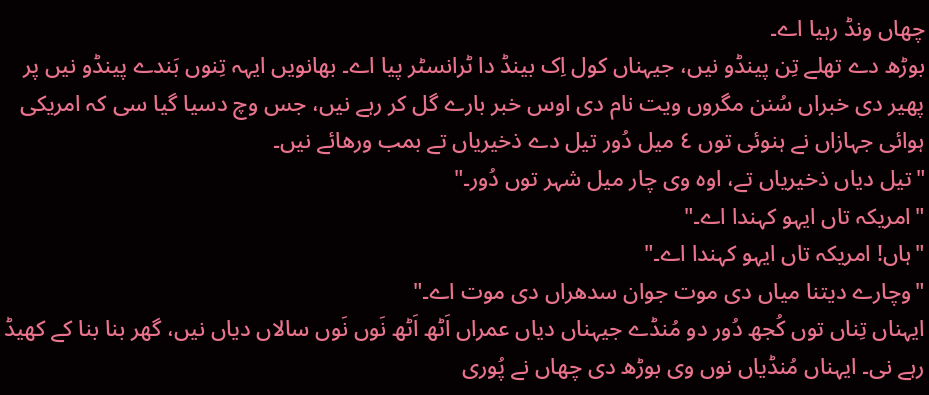چھاں ونڈ رہیا اے۔
بوڑھ دے تھلے تِن پینڈو نیں، جیہناں کول اِک بینڈ دا ٹرانسٹر پیا اے۔ بھانویں ایہہ تِنوں بَندے پینڈو نیں پر پھیر دی خبراں سُنن مگروں ویت نام دی اوس خبر بارے گل کر رہے نیں، جس وچ دسیا گیا سی کہ امریکی ہوائی جہازاں نے ہنوئی توں ٤ میل دُور تیل دے ذخیریاں تے بمب ورھائے نیں۔
"تیل دیاں ذخیریاں تے، اوہ وی چار میل شہر توں دُور۔"
"امریکہ تاں ایہو کہندا اے۔"
"ہاں! امریکہ تاں ایہو کہندا اے۔"
"وچارے دیتنا میاں دی موت جوان سدھراں دی موت اے۔"
ایہناں تِناں توں کُجھ دُور دو مُنڈے جیہناں دیاں عمراں اَٹھ اَٹھ نَوں نَوں سالاں دیاں نیں، گھر بنا بنا کے کھیڈ رہے نی۔ ایہناں مُنڈیاں نوں وی بوڑھ دی چھاں نے پُوری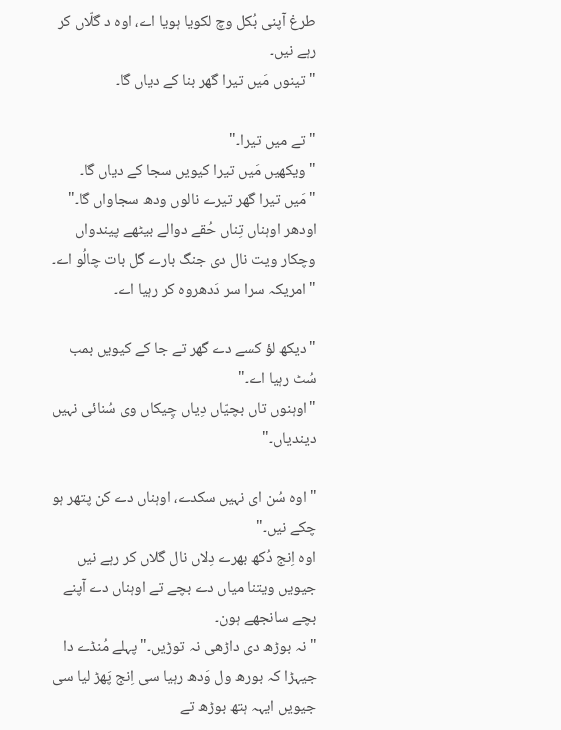طرغ آپنی بُکل وچ لکویا ہویا اے، اوہ د گلّاں کر رہے نیں۔
"تینوں مَیں تیرا گھر بنا کے دیاں گا۔

"تے میں تیرا۔"
"ویکھیں مَیں تیرا کیویں سجا کے دیاں گا۔
"مَیں تیرا گھر تیرے نالوں ودھ سجاواں گا۔"
اودھر اوہناں تِناں حُقے دوالے بیٹھے پیندواں وچکار ویت نال دی جنگ بارے گل بات چالُو اے۔
"امریکہ سرا سر دَدھروہ کر رہیا اے۔

"دیکھ لؤ کسے دے گھر تے جا کے کیویں بمب سُٹ رہیا اے۔"
"اوہنوں تاں بچیّاں دِیاں چِیکاں وی سُنائی نہیں دیندیاں۔"

"اوہ سُن ای نہیں سکدے، اوہناں دے کن پتھر ہو چکے نیں۔"
اوہ اِنج دُکھ بھرے دِلاں نال گلاں کر رہے نیں جیویں ویتنا میاں دے بچے تے اوہناں دے آپنے بچے سانجھے ہون۔
"نہ بوڑھ دی داڑھی نہ توڑیں۔"پہلے مُنڈے دا جیہڑا کہ بورھ ول وَدھ رہیا سی اِنج پَھڑ لیا سی جیویں ایہہ ہتھ بوڑھ تے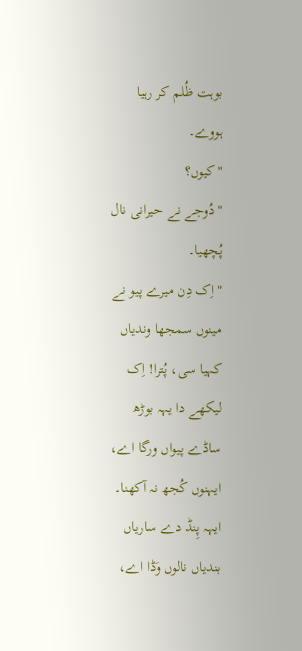بوہت ظُلم کر رہیا ہووے۔
"کیوں؟
"دُوجے نے حیرانی نال پُچھیا۔
"اِک دِن میرے پیو نے مینوں سمجھا وندیاں کہیا سی، پُترا! اِک لیکھے دا یہہ بوڑھ ساڈے پیواں ورگا اے، ایہنوں کُجھ نہ آکھنا۔ ایہہ پِنڈ دے ساریاں بندیاں نالوں وَڈا اے،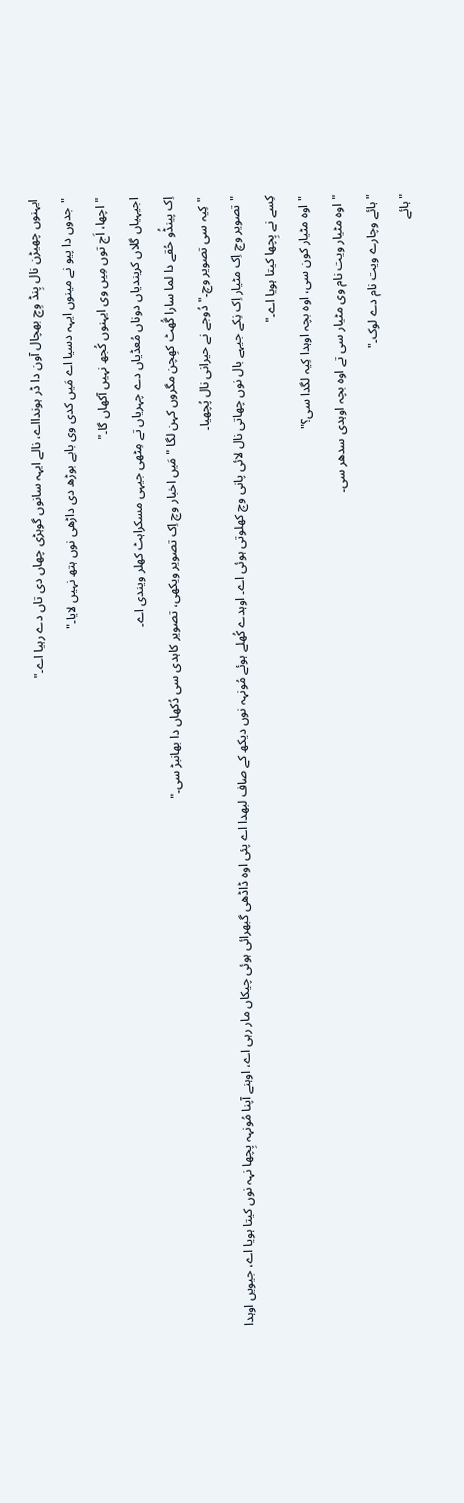ایہنوں چھیڑن نال پِنڈ وِچ بھچال آون دا ڈر ہوندااے، نالے ایہہ سانوں گوہڑی چھاں دی تاں دے رہیا اے۔"
"جدوں دا پیو نے مینوں ایہہ دسیا اے مَیں کدی وی بابے بوڑھ دی داڑھی نوں ہتھ نہیں لایا۔"
"اچھا، اَج توں مِیں وی ایہنوں کُجھ نہیں آکھاں گا۔"
اجیہیاں گلاں کریندیاں دوناں مُعڈیاں دے چہریاں تے مِٹھی جیہی مسکراہٹ کھلر ویندی اے۔
اِک پینڈُو حُقے دا لما سارا گُھٹ کھِچن مگروں کہن لگا "مَیں اخبار وچ اِک تصویر ویکھی، تصویر کاہدی سی دُکھاں دا بھانبڑ سی۔"
"کِیہ سی تصویر وچ۔"دُوجے نے حیرانی نال پُچھیا۔
"تصویر وچ اِک مٹیار اِک نِکے جیہے بال نوں چھاتی نال لائی پانی وچ کھلوتی ہوئی اے۔ اوہدے کُھلے ہوئے مُونہہ نوں دیکھ کے صاف لبھدا اے پئی اوہ ڈاڈھی گبھرائی ہوئی چیکاں مار رہی اے، اوہنے آپنا مُونہہ پِچھا نہہ نوں کیتا ہویا اے، جیویں اوہدا کِسے نے پِچھا کیتا ہویا اے۔"
"اوہ مٹیار کون سی، اوہ بچہ اوہدا کِیہ لگدا سی؟"
"اوہ مٹیار ویت نام وی مٹیار سی تے اوہ بچہ اوہدی سدھر سی۔
"ہائے وچارے ویت نام دے لوک۔"
"ہائے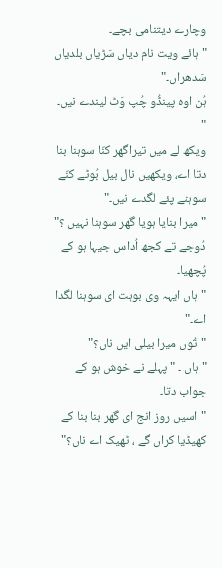وچارے دیتنامی بچے۔
"ہائے ویت نام دیاں سَڑیاں بلدیاں سَدھراں۔"
ہُن اوہ پینڈُو چُپ وَٹ لیندے نیں۔
"
ویکھ لے میں تیراگھر کنّا سوہنا بنا دتا اے، ویکھیں نال بیل بُوٹے کنّے سوہنے پئے لگدے نیں۔"
" میرا بنایا ہویا گھر سوہنا نہیں ؟" دُوجے تے کجھ اُداس جیہا ہو کے پُچھیا۔
"ہاں ایہہ وی بوہت ای سوہنا لگدا اے۔"
"تُوں میرا بیلی ایں ناں؟"
"ہاں ۔ " پہلے نے خوش ہو کے جواب دتا۔
"اسیں روز انج ای گھر بنا بنا کے کھیڈیا کراں گے ، ٹھیک اے ناں؟"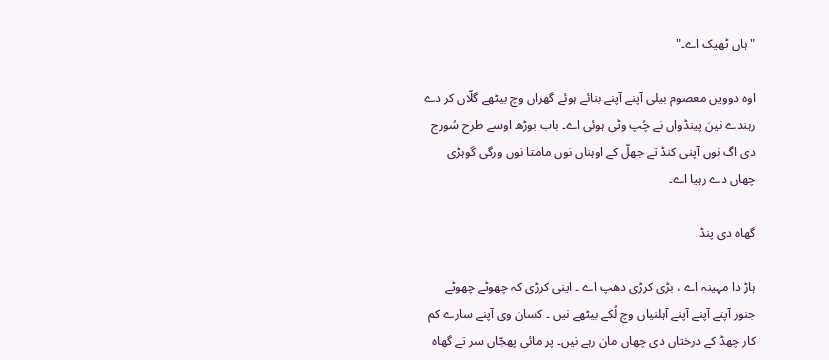"ہاں ٹھیک اے۔"

اوہ دوویں معصوم بیلی آپنے آپنے بنائے ہوئے گھراں وچ بیٹھے گلّاں کر دے رہندے نیںَ پینڈواں نے چُپ وٹی ہوئی اے۔ باب بوڑھ اوسے طرح سُورج دی اگ نوں آپنی کنڈ تے جھلّ کے اوہناں نوں مامتا نوں ورگی گوہڑی چھاں دے رہیا اے۔

گھاہ دی پنڈ

ہاڑ دا مہینہ اے ، بڑی کرڑی دھپ اے ۔ اینی کرڑی کہ چھوٹے چھوٹے جنور آپنے آپنے آپنے آہلنیاں وچ لُکے بیٹھے نیں ۔ کسان وی آپنے سارے کم کار چھڈ کے درختاں دی چھاں مان رہے نیں۔ پر مائی پھجّاں سر تے گھاہ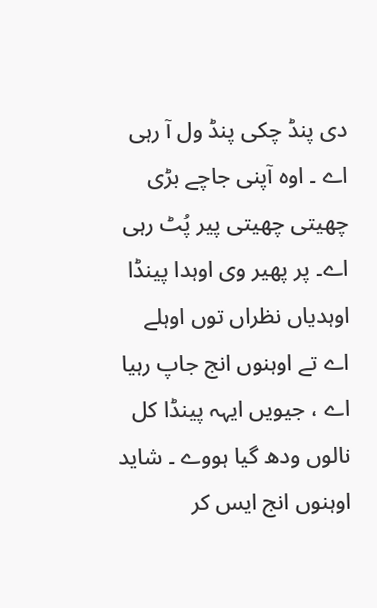دی پنڈ چکی پنڈ ول آ رہی اے ۔ اوہ آپنی جاچے بڑی چھیتی چھیتی پیر پُٹ رہی اے۔ پر پھیر وی اوہدا پینڈا اوہدیاں نظراں توں اوہلے اے تے اوہنوں انج جاپ رہیا اے ، جیویں ایہہ پینڈا کل نالوں ودھ گیا ہووے ۔ شاید اوہنوں انج ایس کر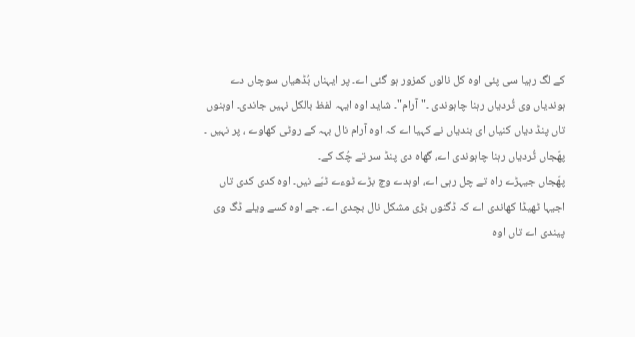کے لگ رہیا سی پئی اوہ کل نالوں کمزور ہو گئی اے۔ پر ایہناں بُڈھیاں سوچاں دے ہوندیاں وی ٹُردیاں رہنا چاہوندی ۔" آرام"۔ شاید اوہ ایہہ لفظ بالکل نہیں جاندی۔ اوہنوں تاں پنڈ دیاں کنیاں ای بندیاں نے کہیا اے کہ اوہ آرام نال بہہ کے روٹی کھاوے ، پر نہیں ۔ پھّجاں ٹُردیاں رہنا چاہوندی اے، گھاہ دی پنڈ سر تے چُک کے۔
پھّجاں جیہڑے راہ تے چل رہی اے، اوہدے وچ بڑے ٹوءے ٹبّے نیں۔ اوہ کدی کدی تاں اجیہا ٹھیڈا کھاندی اے کہ ڈگنوں بڑی مشکل نال بچدی اے۔ جے اوہ کسے ویلے ڈگ وی پیندی اے تاں اوہ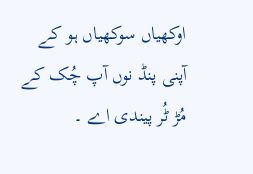اوکھیاں سوکھیاں ہو کے آپنی پنڈ نوں آپ چُک کے مُڑ ٹُر پیندی اے ۔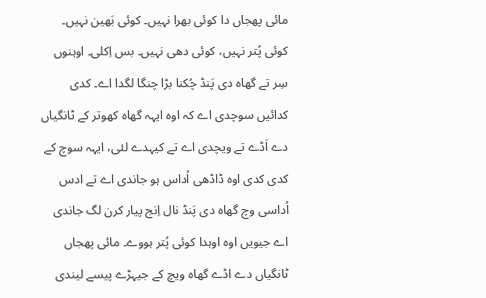مائی پھجاں دا کوئی بھرا نہیں۔ کوئی بَھین نہیں۔ کوئی پُتر نہیں، کوئی دھی نہیں۔ بس اِکلی۔ اوہنوں سِر تے گھاہ دی پَنڈ چُکنا بڑا چنگا لگدا اے۔ کدی کدائیں سوچدی اے کہ اوہ ایہہ گھاہ کھوتر کے ٹانگیاں دے اَڈے تے ویچدی اے تے کیہدے لئی، ایہہ سوچ کے کدی کدی اوہ ڈاڈھی اُداس ہو جاندی اے تے ادس اُداسی وچ گھاہ دی پَنڈ نال اِنج پیار کرن لگ جاندی اے جیویں اوہ اوہدا کوئی پُتر ہووے۔ مائی پھجاں ٹانگیاں دے اڈے گھاہ ویچ کے جیہڑے پیسے لیندی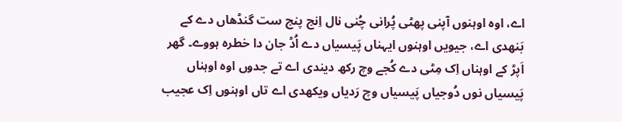اے، اوہ اوہنوں آپنی پھٹی پُرانی چُنی نال اِنج پنج ست گنڈھاں دے کے بَنھدی اے، جیویں اوہنوں ایہناں پَیسیاں دے اُڈ جان دا خطرہ ہووے۔ گھر اَپڑ کے اوہناں اِک مِٹی دے کُجے وچ رکھ دیندی اے تے جدوں اوہ اوہناں پَیسیاں نوں دُوجیاں پَیسیاں وچ رَدیاں ویکھدی اے تاں اوہنوں اِک عجیب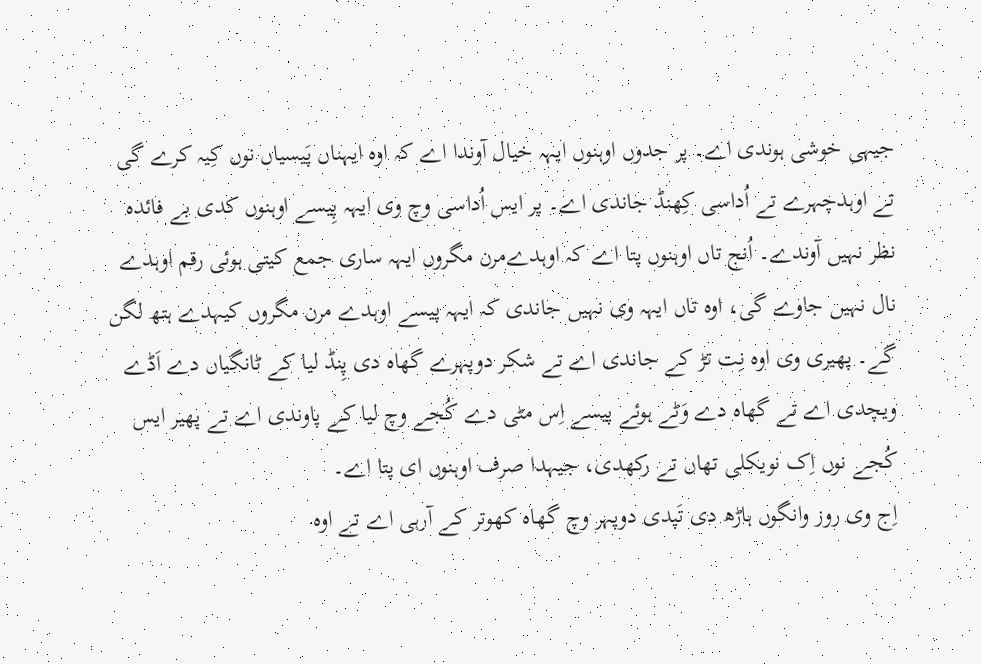جیہی خوشی ہوندی اے۔ پر جدوں اوہنوں ایہہ خیال آوندا اے کہ اوہ ایہناں پَیسیاں نوں کِیہ کرے گی تے اوہدچہرے تے اُداسی کِھنڈ جاندی اے۔ پر ایس اُداسی وچ وی ایہہ پِیسے اوہنوں کدی بے فائدہ نظر نہیں آوندے۔ اُنج تاں اوہنوں پتا اے کہ اوہدےمرن مگروں ایہہ ساری جمع کیتی ہوئی رقم اوہدے نال نہیں جاوے گی، اوہ تاں ایہہ وی نہیں جاندی کہ ایہہ پیسے اوہدے مرن مگروں کیہدے ہتھ لگن گے۔ پھیری وی اوہ نِت تڑ کے جاندی اے تے شکر دوپہرے گھاہ دی پِنڈ لیا کے ٹانگیاں دے اَڈے ویچدی اے تے گھاہ دے وَٹے ہوئے پیسے اِس مٹی دے کُجے وچ لیا کے پاوندی اے تے پھیر ایس کُجے نوں اِک نویکلی تھاں تے رکھدی، جیہدا صرف اوہنوں ای پتا اے۔
اِج وی روز وانگوں ہاڑھ دی تَپدی دوپہر وچ گھاہ کھوتر کے آرہی اے تے اوہ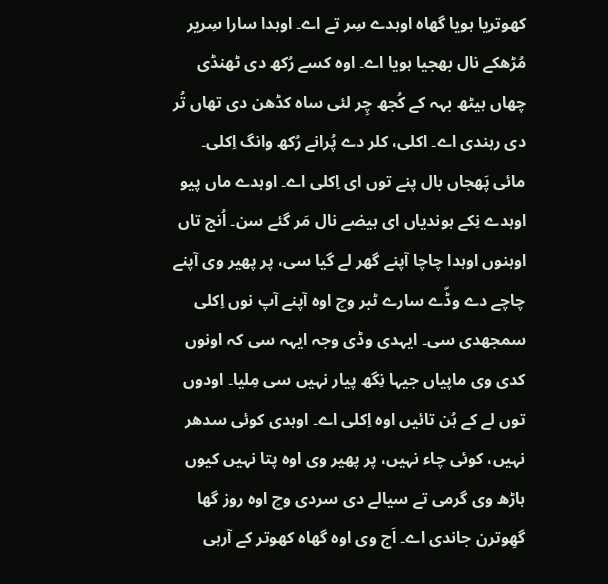کھوتریا ہویا گھاہ اوہدے سِر تے اے۔ اوہدا سارا سِریر مُڑھکے نال بھجیا ہویا اے۔ اوہ کسے رُکھ دی ٹھنڈی چھاں ہیٹھ بہہ کے کُجھ چِر لئی ساہ کڈھن دی تھاں تُر دی رہندی اے۔ اکلی، کلر دے پُرانے رُکھ وانگ اِکلی۔
مائی پَھجاں بال پنے توں ای اِکلی اے۔ اوہدے ماں پیو اوہدے نِکے ہوندیاں ای ہیضے نال مَر گئے سن۔ اُنج تاں اوہنوں اوہدا چاچا آپنے گھر لے گیا سی، پر پھیر وی آپنے چاچے دے وڈّے سارے ٹبر وچ اوہ آپنے آپ نوں اِکلی سمجھدی سی۔ ایہدی وڈی وجہ ایہہ سی کہ اونوں کدی وی ماپیاں جیہا نِگھ پیار نہیں سی مِلیا۔ اودوں توں لے کے ہُن تائیں اوہ اِکلی اے۔ اوہدی کوئی سدھر نہیں، کوئی چاء نہیں، پر پھیر وی اوہ پتا نہیں کیوں ہاڑھ وی گرمی تے سیالے دی سردی وچ اوہ روز گھا گھِوترن جاندی اے۔ اَج وی اوہ گھاہ کھوتر کے آرہی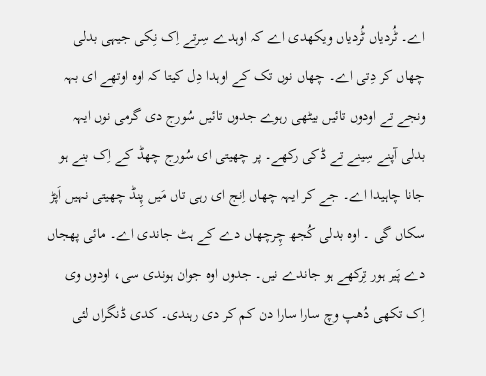اے۔ ٹُردیاں ٹُردیاں ویکھدی اے کہ اوہدے سِرتے اِک نِکی جیہی بدلی چھاں کر دِتی اے۔ چھاں نوں تک کے اوہدا دِل کیتا کہ اوہ اوتھے ای بہہ ونجے تے اودوں تائیں بیٹھی رہوے جدوں تائیں سُورج دی گرمی نوں ایہہ بدلی آپنے سِینے تے ڈکی رکھے۔ پر چھیتی ای سُورج چھڈ کے اِک بنے ہو جانا چاہیدا اے۔ جے کر ایہہ چھاں اِنج ای رہی تاں مَیں پِنڈ چھیتی نہیں اَپڑ سکاں گی ۔ اوہ بدلی کُجھ چِرچھاں دے کے ہٹ جاندی اے۔ مائی پھجاں دے پَیر ہور تِرکھے ہو جاندے نیں۔ جدوں اوہ جوان ہوندی سی، اودوں وی اِک تکھی دُھپ وچ سارا سارا دن کم کر دی رہندی۔ کدی ڈنگراں لئی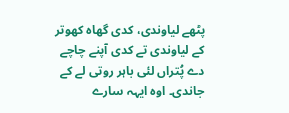پٹھے لیاوندی، کدی گھاہ کھوتر کے لیاوندی تے کدی آپنے چاچے دے پُتراں لئی باہر روتی لے کے جاندی۔ اوہ ایہہ سارے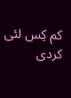کم کِس لئی کردی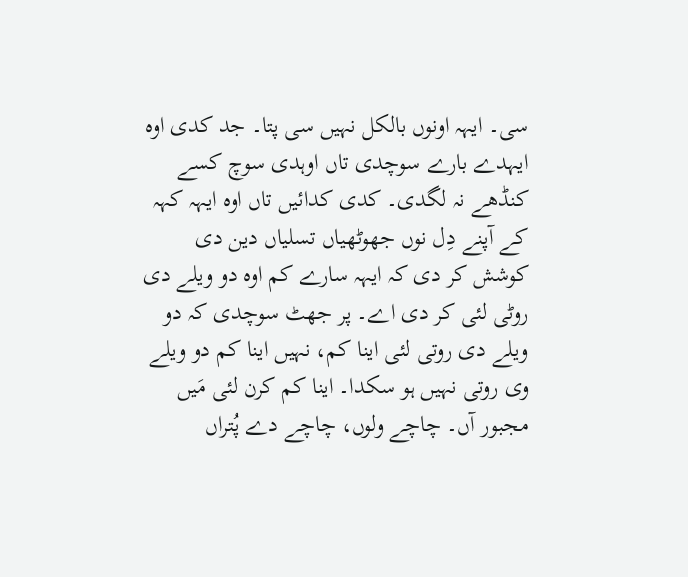سی۔ ایہہ اونوں بالکل نہیں سی پتا۔ جد کدی اوہ ایہدے بارے سوچدی تاں اوہدی سوچ کسے کنڈھے نہ لگدی۔ کدی کدائیں تاں اوہ ایہہ کہہ کے آپنے دِل نوں جھوٹھیاں تسلیاں دین دی کوشش کر دی کہ ایہہ سارے کم اوہ دو ویلے دی روٹی لئی کر دی اے۔ پر جھٹ سوچدی کہ دو ویلے دی روتی لئی اینا کم، نہیں اینا کم دو ویلے وی روتی نہیں ہو سکدا۔ اینا کم کرن لئی مَیں مجبور آں۔ چاچے ولوں، چاچے دے پُتراں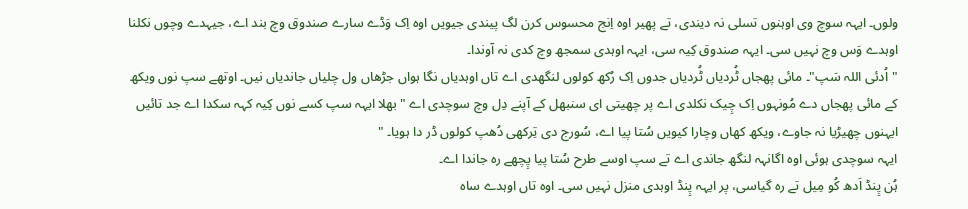ولوں۔ ایہہ سوچ وی اوہنوں تسلی نہ دیندی، تے پھیر اوہ اِنج محسوس کرن لگ پیندی جیویں اوہ اِک وَڈے سارے صندوق وچ بند اے، جیہدے وچوں نکلنا اوہدے وَس وچ نہیں سی۔ ایہہ صندوق کِیہ سی، ایہہ اوہدی سمجھ وچ کدی نہ آوندا۔
"اُدئی اللہ سَپ"۔ مائی پھجاں ٹُردیاں ٹُردیاں جدوں اِک رُکھ کولوں لنگھدی اے تاں اوہدیاں نگا ہواں جڑھاں ول چلیاں جاندیاں نیں۔ اوتھے سپ نوں ویکھ کے مائی پھجاں دے مُونہوں اِک چِیک نکلدی اے پر چھیتی ای سنبھل کے آپنے دِل وچ سوچدی اے "بھلا ایہہ سپ کسے نوں کِیہ کہہ سکدا اے جد تائیں ایہنوں چھیڑیا نہ جاوے، ویکھ کھاں وچارا کیویں سُتا پیا اے، سُورج دی تِرکھی دُھپ کولوں ڈر دا ہویا۔ "
ایہہ سوچدی ہوئی اوہ اگانہہ لنگھ جاندی اے تے سپ اوسے طرح سُتا پیا پِچھے رہ جاندا اے۔
ہُن پِنڈ اَدھ کُو مِیل تے رہ گیاسی، پر ایہہ پِنڈ اوہدی منزل نہیں سی۔ اوہ تاں اوہدے ساہ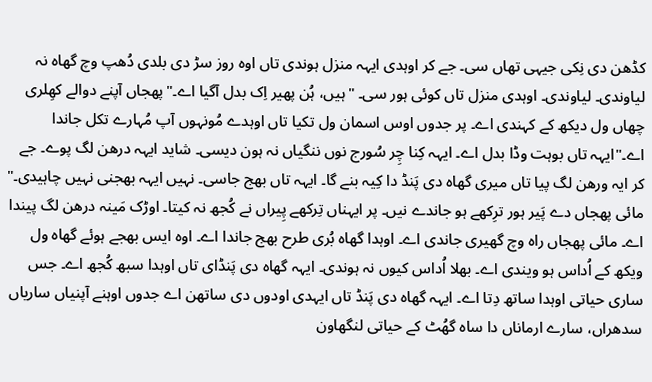کڈھن دی نِکی جیہی تھاں سی۔ جے کر اوہدی ایہہ منزل ہوندی تاں اوہ روز سڑ دی بلدی دُھپ وچ گھاہ نہ لیاوندی۔ لیاوندی۔ اوہدی منزل تاں کوئی ہور سی۔ "ہیں، ہُن پھیر اِک بدل آگیا اے۔"پھجاں آپنے دوالے کھِلری چھاں ول دیکھ کے کہندی اے۔ پر جدوں اوس اسمان ول تکیا تاں اوہدے مُونہوں آپ مُہارے تکل جاندا اے۔"ایہہ تاں بوہت وڈا بدل اے۔ ایہہ کِنا چِر سُورج نوں ننگیاں نہ ہون دیسی۔ شاید ایہہ درھن لگ پوے۔ جے کر ایہ ورھن لگ پیا تاں میری گھاہ دی پَنڈ دا کِیہ بنے گا۔ ایہہ تاں بھج جاسی۔ نہیں ایہہ بھجنی نہیں چاہیدی۔"
مائی پھجاں دے پَیر ہور ترِکھے ہو جاندے نیں۔ پر ایہناں تِرکھے پِیراں نے کُجھ نہ کیتا۔ اوڑک مَینہ درھن لگ پیندا اے۔ مائی پھجاں راہ وچ گھیری جاندی اے۔ اوہدا گھاہ بُری طرح بھج جاندا اے۔ اوہ ایس بھجے ہوئے گھاہ ول ویکھ کے اُداس ہو ویندی اے۔ بھلا اُداس کیوں نہ ہوندی۔ ایہہ گھاہ دی پَنڈای تاں اوہدا سبھ کُجھ اے۔ جس ساری حیاتی اوہدا ساتھ دِتا اے۔ ایہہ گھاہ دی پَنڈ تاں ایہدی اودوں دی ساتھن اے جدوں اوہنے آپنیاں ساریاں سدھراں، سارے ارماناں دا ساہ گھُٹ کے حیاتی لنگھاون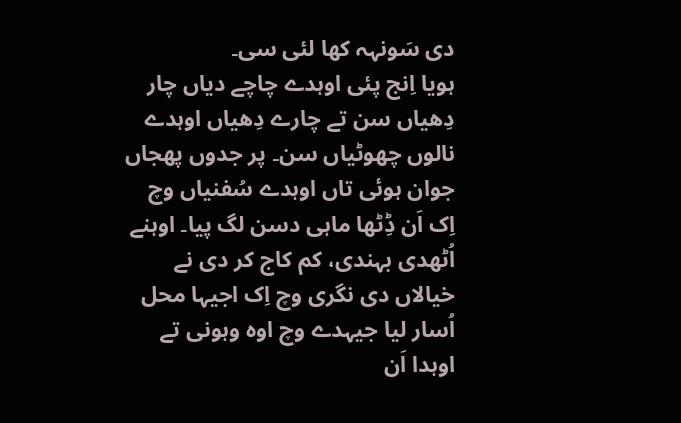دی سَونہہ کھا لئی سی۔
ہویا اِنج پئی اوہدے چاچے دیاں چار دِھیاں سن تے چارے دِھیاں اوہدے نالوں چھوٹیاں سن۔ پر جدوں پھجاں جوان ہوئی تاں اوہدے سُفنیاں وچ اِک اَن ڈِٹھا ماہی دسن لگ پیا۔ اوہنے اُٹھدی بہندی، کم کاج کر دی نے خیالاں دی نگری وچ اِک اجیہا محل اُسار لیا جیہدے وچ اوہ وہونی تے اوہدا اَن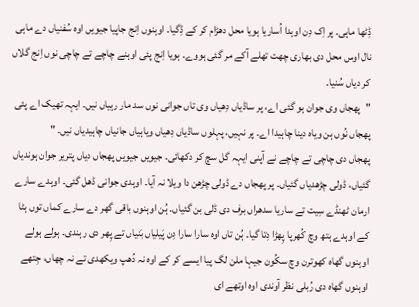ڈِٹھا ماہی۔ پر اِک دِن اوہدا اُساریا ہویا محل دھڑام کر کے ڈِگیا۔ اوہنوں اِنج جاپیا جیویں اوہ سُفنیاں دے ماہی نال اوس محل دی بھاری چھت تھلے آکے مر گئی ہووے۔ ہویا اِنج پئی اوہنے چاچے تے چاچی نوں اِنج گلاں کر دیاں سُنیا۔
"پھجاں وی جوان ہو گئی اے، پر ساڈیاں دِھیاں وی تاں جوانی نوں سد مار رہیاں نیں۔ ایہہ تھیک اے پئی پھجاں نُوں ہن ویاہ دینا چاہیدا اے۔ پر نہیں، پہلوں ساڈیاں دِھیاں ویاہیاں جانیاں چاہیدیاں نیں۔ "
پھجاں دی چاچی تے چاچے نے آپنی ایہہ گل سچ کر دکھائی۔ جیویں جیویں پھجاں دیاں پتریر جوان ہوندیاں گئیاں، ڈولی چڑھدیاں گئیاں۔ پر پھجاں دے ڈولی چڑھن دا ویلا نہ آیا۔ اوہدی جوانی ڈھل گئی۔ اوہدے سارے ارمان ٹھنڈے سِیت تے ساریا سدھراں برف دی ڈلی بن گئیاں۔ ہُن اوہنوں باقی گھر دے سارے کماں توں ہٹا کے اوہدے ہتھ وچ کُھرپا پِھڑا دِتا گیا۔ ہُن تاں اوہ سارا سارا دِن پَیلیاں بَنیاں تے پِھر دی رہندی۔ ہولے ہولے اوہنوں گھاہ کھوترن وچ سکُون جیہا ملن لگ پیا ایسے کر کے اوہ نہ دُھپ ویکھدی تے نہ چھاں، جِتھے اوہنوں گھاہ دی رُبلی نظر آوندی اوہ اوتھے ای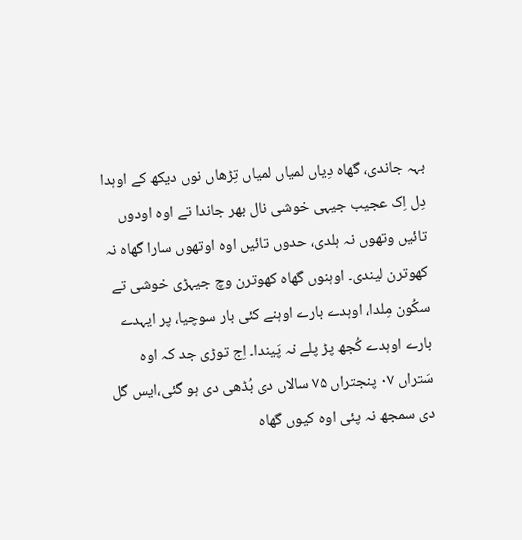بہہ جاندی، گھاہ دِیاں لمیاں لمیاں تِڑھاں نوں دیکھ کے اوہدا دِل اِک عجیب جیہی خوشی نال بھر جاندا تے اوہ اودوں تائیں وتھوں نہ ہلدی، حدوں تائیں اوہ اوتھوں سارا گھاہ نہ کھوترن لیندی۔ اوہنوں گھاہ کھوترن وچ جیہڑی خوشی تے سکُون مِلدا، اوہدے بارے اوہنے کئی بار سوچیا، پر ایہدے بارے اوہدے کُجھ پڑ پلے نہ پَیندا۔ اِج توڑی جد کہ اوہ سَتراں ٠٧ پنجتراں ۷۵ سالاں دی بُڈھی دی ہو گئی،ایس گل دی سمجھ نہ پئی اوہ کیوں گھاہ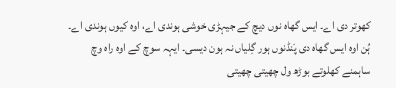کھوتر دی اے۔ ایس گھاہ نوں دیچ کے جیہڑی خوشی ہوندی اے، اوہ کیوں ہوندی اے۔
ہُن اوہ ایس گھاہ دی پَنڈنوں ہور گِلیاں نہ ہون دیسی۔ ایہہ سوچ کے اوہ راہ وچ ساہمنے کھلوتے بوڑھ ول چھیتی چھیتی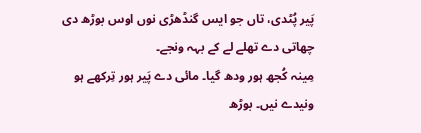پَیر پُٹدی، تاں جو ایس گنڈھڑی نوں اوس بوڑھ دی چھاتی دے تھلے لے کے بہہ ونجے۔
مِینہ کُجھ ہور ودھ گیا۔ مائی دے پَیر ہور تِرکھے ہو ونیدے نیں۔ بوڑھ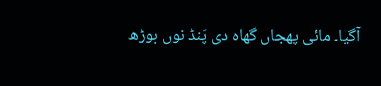آگیا۔ مائی پھجاں گھاہ دی پَنڈ نوں بوڑھ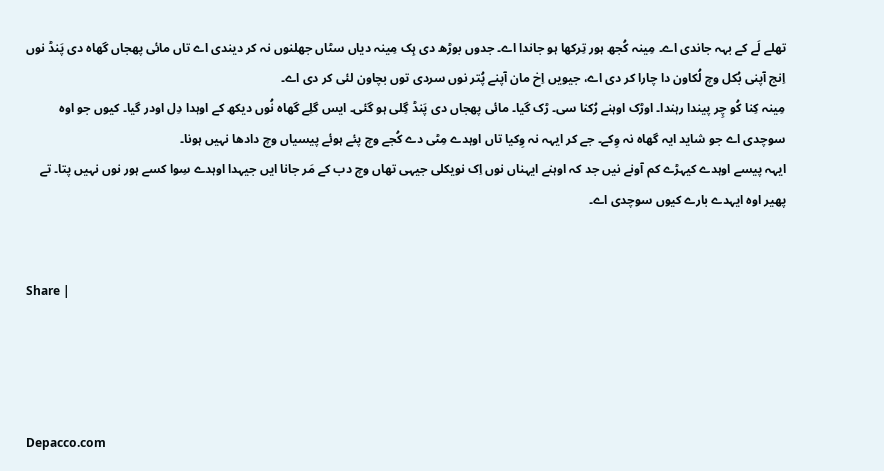تھلے لَے کے بہہ جاندی اے۔ مِینہ کُجھ ہور تِرکھا ہو جاندا اے۔ جدوں بوڑھ دی ہِک مِینہ دیاں سٹاں جھلنوں نہ کر دیندی اے تاں مائی پھجاں گھاہ دی پَنڈ نوں اِنج آپنی بُکل وچ لُکاون دا چارا کر دی اے، جیویں اِخ مان آپنے پُتر نوں سردی توں بچاون لئی کر دی اے۔
مِینہ کِنا کُو چِر پیندا رہندا۔ اوڑک اوہنے رُکنا سی۔ ڑک گیا۔ مائی پھجاں دی پَنڈ گِلی ہو گئی۔ ایس گلِے گھاہ نُوں دیکھ کے اوہدا دِل اودر گیا۔ کیوں جو اوہ سوچدی اے جو شاید ایہ گھاہ نہ وِکے۔ جے کر ایہہ نہ وِکیا تاں اوہدے مِٹی دے کُجے وچ پئے ہوئے پیسیاں وچ دادھا نہیں ہونا۔
ایہہ پیسے اوہدے کیہڑے کم آونے نیں جد کہ اوہنے ایہناں نوں اِک نویکلی جیہی تھاں وچ دب کے مَر جانا ایں جیہدا اوہدے سِوا کسے ہور نوں نہیں پتا۔ تے پھیر اوہ ایہدے بارے کیوں سوچدی اے۔


Share |




Depacco.com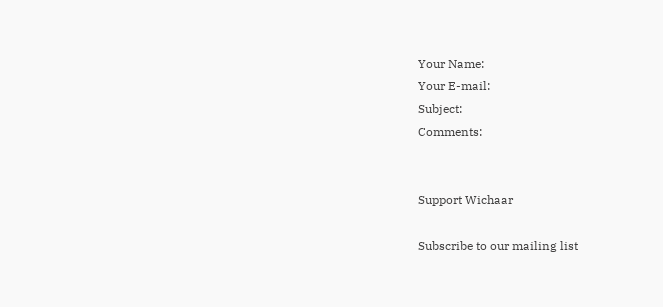Your Name:
Your E-mail:
Subject:
Comments:


Support Wichaar

Subscribe to our mailing list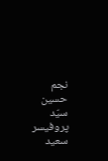نجم حسین سیّد
پروفیسر سعید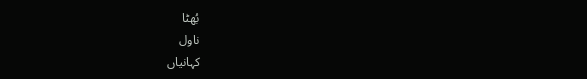بُھٹا
ناول
کہانیاں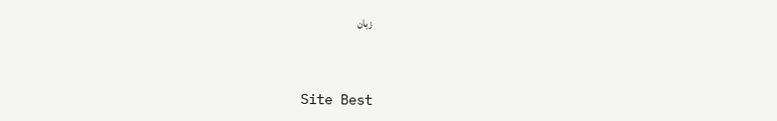زبان



Site Best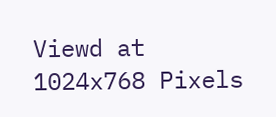Viewd at 1024x768 Pixels